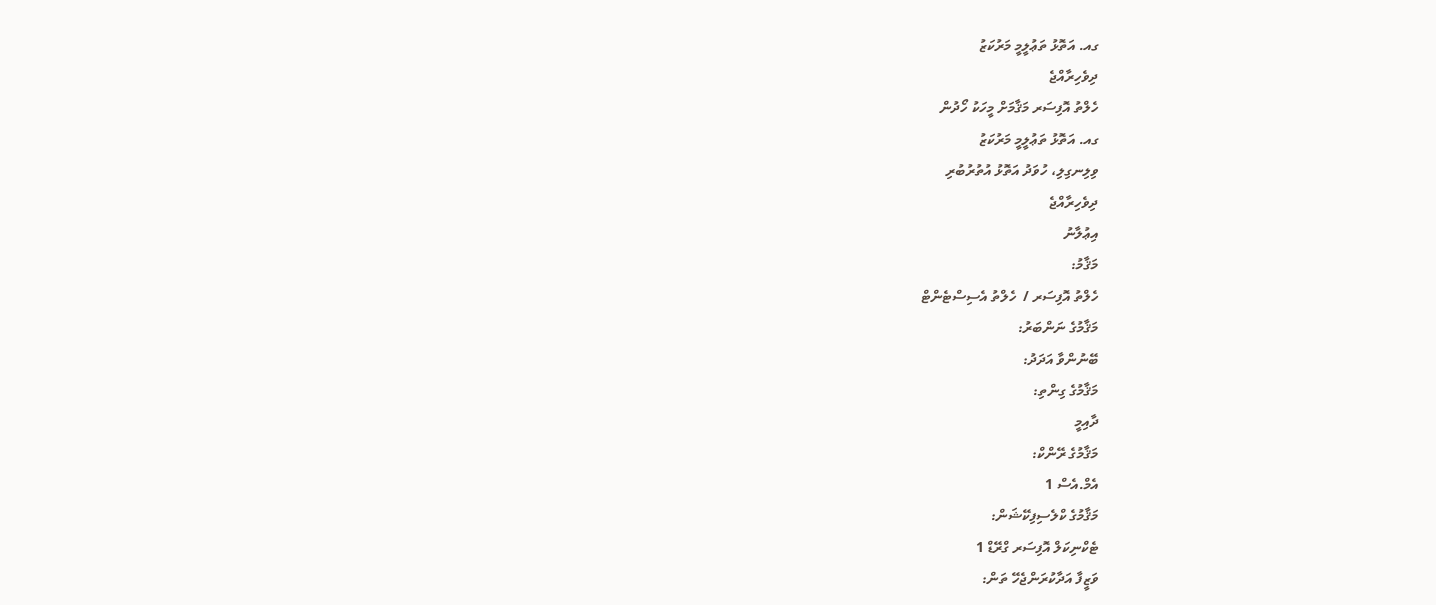ގއ. އަތޮޅު ތަޢުލީމީ މަރުކަޒު
ދިވެހިރާއްޖެ
ހެލްތު އޮފިސަރ މަޤާމަށް މީހަކު ހޯދުން
ގއ. އަތޮޅު ތަޢުލީމީ މަރުކަޒު
ވިލިނގިލި، ހުވަދު އަތޮޅު އުތުރުބުރި
ދިވެހިރާއްޖެ
އިޢުލާނު
މަޤާމު:
ހެލްތު އޮފިސަރ /  ހެލްތު އެސިސްޓެންޓް
މަޤާމުގެ ނަންބަރު:
ބޭނުންވާ އަދަދު:
މަޤާމުގެ ގިންތި:
ދާއިމީ
މަޤާމުގެ ރޭންކް:
އެމް.އެސް 1
މަޤާމުގެ ކްލެސިފިކޭޝަން:
ޓެކްނިކަލް އޮފިސަރ ގްރޭޑް 1
ވަޒީފާ އަދާކުރަންޖެހޭ ތަން: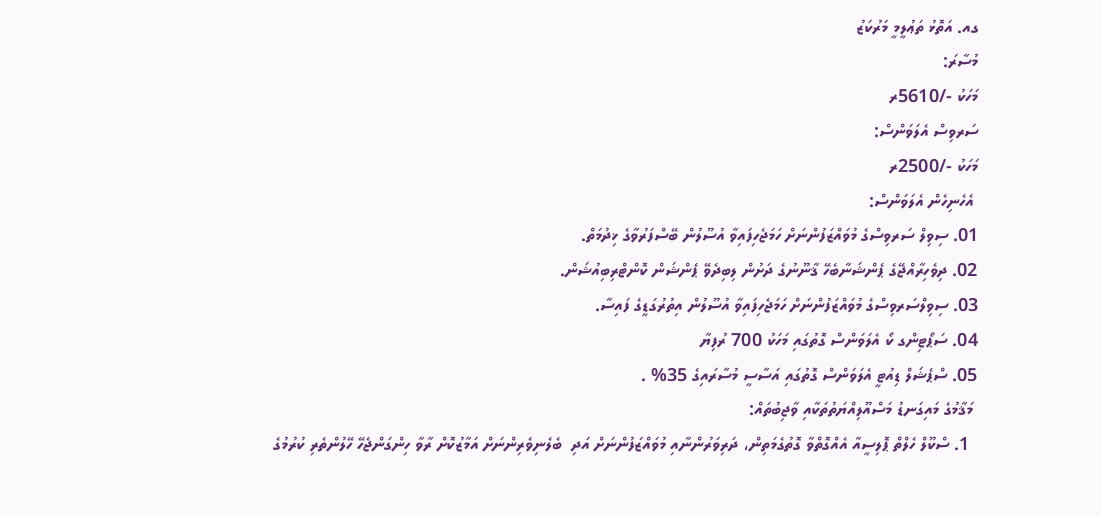ގއ. އަތޮޅު ތަޢުލީމީ މަރުކަޒު
މުސާރަ:
މަހަކު -/5610ރ
ސަރވިސް އެލަވަންސް:
މަހަކު -/2500ރ
 އެހެނިހެން އެލަވަންސް:
01. ސިވިލް ސަރވިސްގެ މުވައްޒަފުންނަށް ހަމަޖެހިފައިވާ އުސޫލުން ބޭސްފަރުވާގެ ޚިދުމަތް.
02. ދިވެހިރާއްޖޭގެ ޕެންޝަނާބެހޭ ޤާނޫނުގެ ދަށުން ލިބިދެވޭ ޕެންޝަން ކޮންޓްރިބިއުޝަން.
03. ސިވިލްސަރވިސްގެ މުވައްޒަފުންނަށް ހަމަޖެހިފައިވާ އުސޫލުން އިތުރުގަޑީގެ ފައިސާ.
04. ސަޕޯޓިންގ ކޯ އެލަވަންސް ގޮތުގައި މަހަކު 700 ރުފިޔާ
05. ސްޕެޝަލް ޑިއުޓީ އެލަވަންސް ގޮތުގައި އަސާސީ މުސާރައިގެ 35% .
 މަޤާމުގެ މައިގަނޑު މަސްއޫލިއްޔަތުތަކާއި ވާޖިބުތައް:
  1. ސްކޫލް ހެލްތް ޕޮލިސީއާ އެއްގޮތްވާ ގޮތުގެމަތިން، ދަރިވަރުންނާއި މުވައްޒަފުންނަށް އަދި  ބެލެނިވެރިންނަށް އަމާޒުކޮށް ރާވާ ހިންގަންޖެހޭ ހޭލުންތެރި ކުރުމުގެ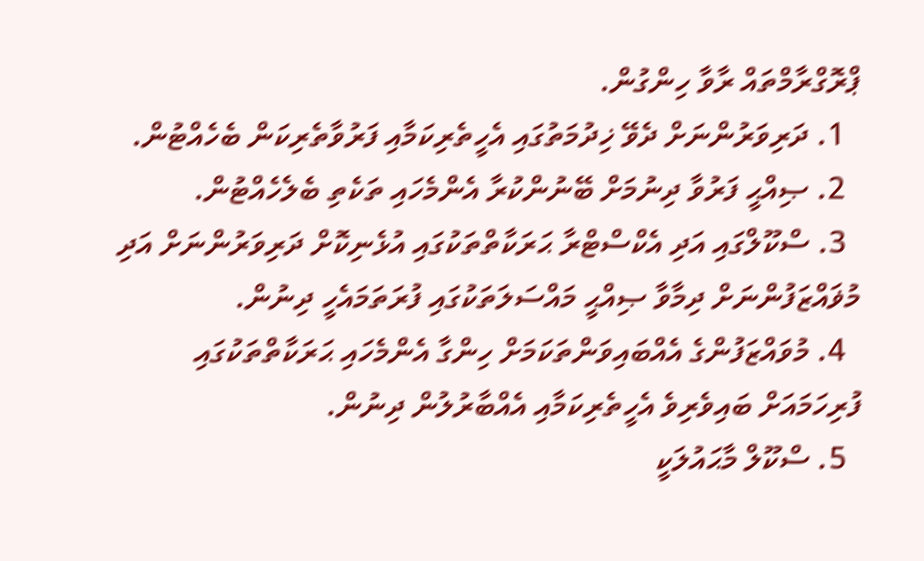ޕްރޮގްރާމްތައް ރާވާ ހިންގުން.
  1. ދަރިވަރުންނަށް ދެވޭ ޚިދުމަތުގައި އެހީތެރިކަމާއި ފަރުވާތެރިކަން ބެހެއްޓުން.
  2. ޞިއްޙީ ފަރުވާ ދިނުމަށް ބޭނުންކުރާ އެންމެހައި ތަކެތި ބެލެހެއްޓުން.
  3. ސްކޫލްގައި އަދި އެކްސްޓްރާ ޙަރަކާތްތަކުގައި އުޅެނިކޮށް ދަރިވަރުންނަށް އަދި މުޥައްޒަފުންނަށް ދިމާވާ ޞިއްޙީ މައްސަލަތަކުގައި ފުރަތަމައެހީ ދިނުން.
  4. މުވައްޒަފުންގެ އެއްބައިވަންތަކަމަށް ހިންގާ އެންމެހައި ޙަރަކާތްތަކުގައި ފުރިހަމައަށް ބައިވެރިވެ އެހީތެރިކަމާއި އެއްބާރުލުން ދިނުން.
  5. ސްކޫލް މާޙައުލަކީ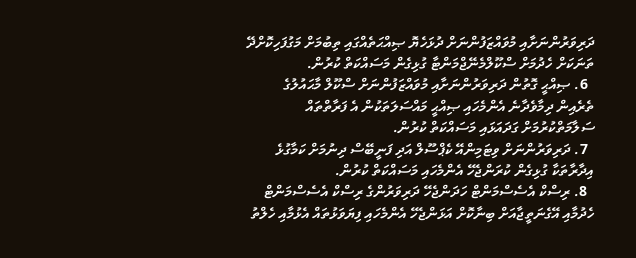ދަރިވަރުންނަށާއި މުވައްޒަފުންނަށް ދުޅަހެޔޮ ޞިއްޙަތެއްގައި ތިބުމަށް މަގުފަހިކޮށްދޭ ތަނަކަށް ހެދުމަށް ސްކޫލްމެނޭޖްމަންޓާ ގުޅިގެން މަސައްކަތް ކުރުން.
  6. ޞިއްޙީ ގޮތުން ދަރިވަރުންނަށާއި މުވައްޒަފުންނަށް ސްކޫލް މާޙައުލުގެ ތެރެއިން ދިމާވެދާނެ އެންމެހައި ޞިއްޙީ މައްސަލަތަކުން އެ ފަރާތްތައް ސަލާމަތްކުރުމަށް ގަދައަޅައި މަސައްކަތް ކުރުން.
  7. ދަރިވަރުންނަށް ވިޓަމިންއޭ ކެޕްސޫލް އަދި ފަނީބޭސް ދިނުމަށް ކަމާގުޅެ އިދާރާތަކާ ގުޅިގެން ކުރަންޖެހޭ އެންމެހައި މަސައްކަތް ކުރުން.
  8. ރިސްކް އެސެސްމަންޓް ހަދަންޖެހޭ ދަރިވަރުންގެ ރިސްކް އެސެސްމަންޓް ހެދުމާއި އޭގެނަތީޖާއަށް ބިނާކޮށް އަޅަންޖެހޭ އެންމެހައި ފިޔަވަޅުތައް އެޅުމާއި ހެލްތު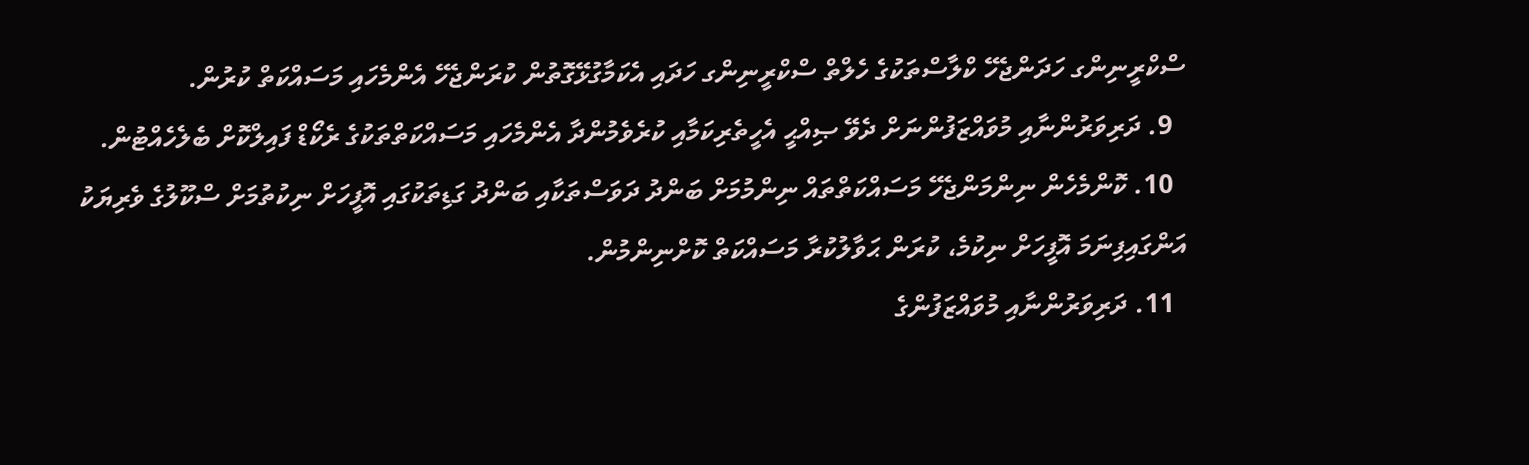ސްކްރީނިންގ ހަދަންޖެހޭ ކްލާސްތަކުގެ ހެލްތް ސްކްރީނިންގ ހަދައި އެކަމާގުޅޭގޮތުން ކުރަންޖެހޭ އެންމެހައި މަސައްކަތް ކުރުން.
  9. ދަރިވަރުންނާއި މުވައްޒަފުންނަށް ދެވޭ ޞިއްޙީ އެހީތެރިކަމާއި ކުރެވެމުންދާ އެންމެހައި މަސައްކަތްތަކުގެ ރެކޯޑް ފައިލްކޮށް ބެލެހެއްޓުން.
  10. ކޮންމެހެން ނިންމަންޖެހޭ މަސައްކަތްތައް ނިންމުމަށް ބަންދު ދަވަސްތަކާއި ބަންދު ގަޑިތަކުގައި އޮފީހަށް ނިކުތުމަށް ސްކޫލުގެ ވެރިޔަކު އަންގައިފިނަމަ އޮފީހަށް ނިކުމެ، ކުރަން ޙަވާލުކުރާ މަސައްކަތް ކޮށްނިންމުން.
  11. ދަރިވަރުންނާއި މުވައްޒަފުންގެ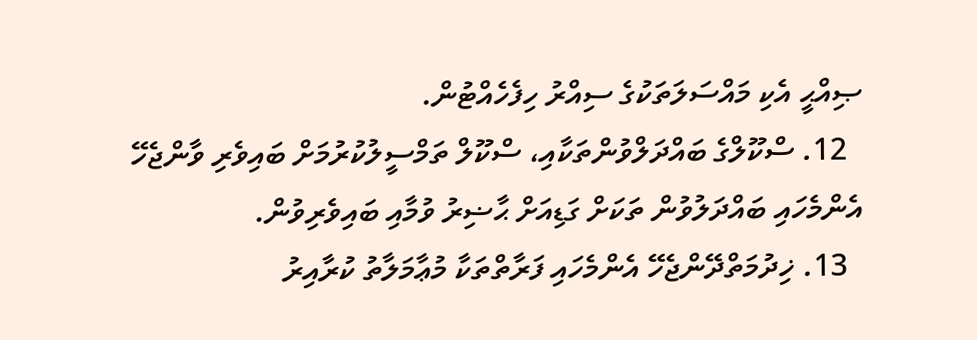ޞިއްޙީ އެކި މައްސަލަތަކުގެ ސިއްރު ހިފެހެއްޓުން.
  12. ސްކޫލްގެ ބައްދަލްވުންތަކާއި، ސްކޫލް ތަމްސީލުކުރުމަށް ބައިވެރި ވާންޖެހޭ އެންމެހައި ބައްދަލުވުން ތަކަށް ގަޑިއަށް ޙާޟިރު ވުމާއި ބައިވެރިވުން.
  13. ޚިދުމަތްދޭންޖެހޭ އެންމެހައި ފަރާތްތަކާ މުޢާމަލާތު ކުރާއިރު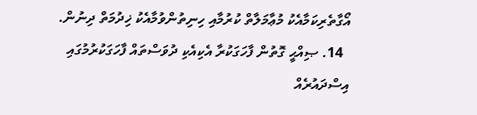އޯގާތެރިކަމާއެކު މުޢާމަލާތް ކުރުމާއި ހިނިތުންވުމާއެކު ޚިދުމަތް ދިނުން.
  14. ޞިއްޙީ ގޮތުން ފާހަގަކުރާ އެކިއެކި ދުވަސްތައް ފާހަގަކުރުމުގައި އިސްދައުރެއް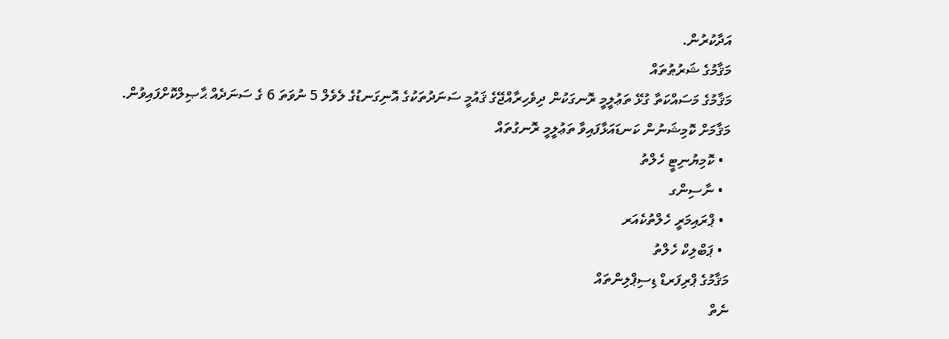އަދާކުރުން.
މަޤާމުގެ ޝަރުޠުތައް
މަޤާމުގެ މަސައްކަތާ ގުޅޭ ތަޢުލީމީ ރޮނގަކުން ދިވެހިރާއްޖޭގެ ޤައުމީ ސަނަދުތަކުގެ އޮނިގަނޑުގެ ލެވެލް 5 ނުވަތަ 6 ގެ ސަނަދެއް ޙާޞިލްކޮށްފައިވުން.
މަޤާމަށް ކޮމިޝަނުން ކަނޑައަޅާފައިވާ ތަޢުލީމީ ރޮނގުތައް
  • ކޮމިޔުނިޓީ ހެލްތު
  • ނާސިންގ
  • ޕްރައިމަރީ ހެލްތުކެއަރ
  • ޕަބްލިކް ހެލްތު
މަޤާމުގެ ޕްރިފަރޑް ޑިސިޕްލިންތައް
ނެތް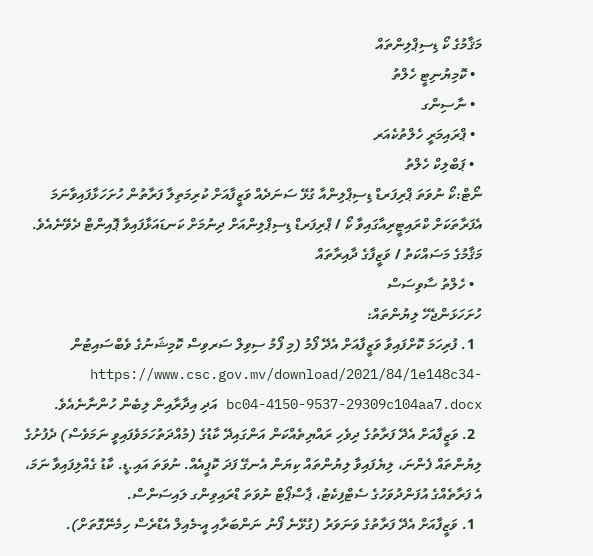މަޤާމުގެ ކޯ ޑިސިޕްލިންތައް
  • ކޮމިޔުނިޓީ ހެލްތު
  • ނާސިންގ
  • ޕްރައިމަރީ ހެލްތުކެއަރ
  • ޕަބްލިކް ހެލްތު
ނޯޓް:ކޯ ނުވަތަ ޕްރިފަރޑް ޑިސިޕްލިންއާ ގުޅޭ ސަނަދެއް ވަޒީފާއަށް ކުރިމަތިލާ ފަރާތުން ހުށަހަޅާފައިވާނަމަ އެފަރާތަކަށް ކްރައިޓީރިއާގައިވާ ކޯ / ޕްރިފަރޑް ޑިސިޕްލިންއަށް ދިނުމަށް ކަނޑައަޅާފައިވާ ޕޮއިންޓް ދެވޭނެއެވެ.
މަޤާމުގެ މަސައްކަތު / ވަޒީފާގެ ދާއިރާތައް
  • ހެލްތު ސާވިސަސް
ހުށަހަޅަންޖެހޭ ލިޔުންތައް:
  1. ފުރިހަމަ ކޮށްފައިވާ ވަޒީފާއަށް އެދޭ ފޯމު (މި ފޯމު ސިވިލް ސަރވިސް ކޮމިޝަނުގެ ވެބްސައިޓުން https://www.csc.gov.mv/download/2021/84/1e148c34-bc04-4150-9537-29309c104aa7.docx އަދި އިދާރާއިން ލިބެން ހުންނާނެއެވެ.
  2. ވަޒީފާއަށް އެދޭ ފަރާތުގެ ދިވެހި ރައްޔިތެއްކަން އަންގައިދޭ ކާޑުގެ (މުއްދަތުހަމަވެފައިވީ ނަމަވެސް) ދެފުށުގެ ލިޔުންތައް ފެންނަ، ލިޔެފައިވާ ލިޔުންތައް ކިޔަން އެނގޭ ފަދަ ކޮޕީއެއް. ނުވަތަ އައި.ޑީ. ކާޑު ގެއްލިފައިވާ ނަމަ، އެ ފަރާތެއްގެ އުފަންދުވަހުގެ ސެޓްފިކެޓު، ޕާސްޕޯޓް ނުވަތަ ޑްރައިވިންގ ލައިސަންސް.
  1. ވަޒީފާއަށް އެދޭ ފަރާތުގެ ވަނަވަރު (ގުޅޭނެ ފޯނު ނަންބަރާއި އީ-މެއިލް އެޑްރެސް ހިމެނޭގޮތަށް).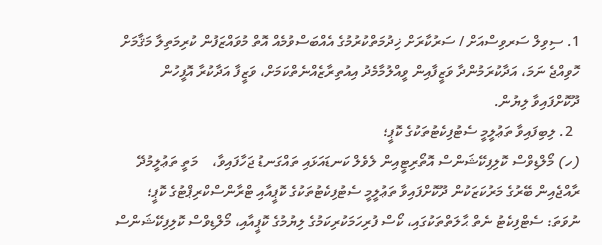1. ސިވިލް ސަރވިސްއަށް / ސަރުކާރަށް ޚިދުމަތްކުރުމުގެ އެއްބަސްވުމެއް އޮތް މުވައްޒަފުން ކުރިމަތިލާ މަޤާމަށް ހޮވިއްޖެ ނަމަ، އަދާކުރަމުންދާ ވަޒީފާއިން ވީއްލުމާމެދު އިއުތިރާޒެއްނެތްކަމަށް، ވަޒީފާ އަދާކުރާ އޮފީހުން ދޫކޮށްފައިވާ ލިޔުން.
  2. ލިބިފައިވާ ތަޢުލީމީ ސެޓުފިކެޓުތަކުގެ ކޮޕީ؛
(ހ) މޯލްޑިވްސް ކޮލިފިކޭޝަންސް އޮތޯރިޓީއިން ލެވެލް ކަނޑައަޅައި ތައްގަނޑު ޖަހާފައިވާ،    މަތީ ތަޢުލީމުދޭ ރާއްޖެއިން ބޭރުގެ މަރުކަޒަކުން ދޫކޮށްފައިވާ ތަޢުލީމީ ސެޓުފިކެޓުތަކުގެ ކޮޕީއާއި ޓްރާންސްކްރިޕްޓުގެ ކޮޕީ؛ ނުވަތަ: ސެޓްފިކެޓު ނެތް ޙާލަތްތަކުގައި، ކޯސް ފުރިހަމަކުރިކަމުގެ ލިޔުމުގެ ކޮޕީއާއި، މޯލްޑިވްސް ކޮލިފިކޭޝަންސް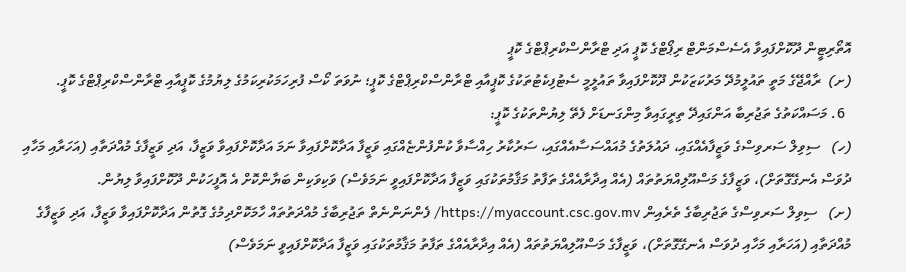އޮތޯރިޓީން ދޫކޮށްފައިވާ އެސެސްމަންޓް ރިޕޯޓްގެ ކޮޕީ އަދި ޓްރާންސްކްރިޕްޓްގެ ކޮޕީ
(ށ)  ރާއްޖޭގެ މަތީ ތައުލީމުދޭ މަރުކަޒަކުން ދޫކޮށްފައިވާ ތައުލީމީ ސެޓުފިކެޓުތަކުގެ ކޮޕީއާއި ޓްރާންސްކްރިޕްޓްގެ ކޮޕީ؛ ނުވަތަ ކޯސް ފުރިހަމަކުރިކަމުގެ ލިޔުމުގެ ކޮޕީއާއި ޓްރާންސްކްރިޕްޓްގެ ކޮޕީ.
  6. މަސައްކަތުގެ ތަޖުރިބާ އަންގައިދޭ ތިރީގައިވާ މިންގަނޑަށް ފެތޭ ލިޔުންތަކުގެ ކޮޕީ:
(ހ)   ސިވިލް ސަރވިސްގެ ވަޒީފާއެއްގައި، ދައުލަތުގެ މުއައްސަސާއެއްގައި، ސަރުކާރު ހިއްސާވާ ކުންފުންޏެއްގައި ވަޒީފާ އަދާކޮށްފައިވާ ނަމަ އަދާކޮށްފައިވާ ވަޒީފާ، އަދި ވަޒީފާގެ މުއްދަތާއި (އަހަރާއި މަހާއި ދުވަސް އެނގޭގޮތަށް)، ވަޒީފާގެ މަސްއޫލިއްޔަތުތައް (އެއް އިދާރާއެއްގެ ތަފާތު މަޤާމުތަކުގައި ވަޒީފާ އަދާކޮށްފައިވީ ނަމަވެސް) ވަކިވަކިން ބަޔާންކޮށް އެ އޮފީހަކުން ދޫކޮށްފައިވާ ލިޔުން.
(ށ)   ސިވިލް ސަރވިސްގެ ތަޖުރިބާގެ ތެރެއިން https://myaccount.csc.gov.mv/ ފެންނަންނެތް ތަޖުރިބާގެ މުއްދަތުތައް ހާމަކޮށްދިމުގެ ގޮތުން އަދާކޮށްފައިވާ ވަޒީފާ، އަދި ވަޒީފާގެ މުއްދަތާއި (އަހަރާއި މަހާއި ދުވަސް އެނގޭގޮތަށް)، ވަޒީފާގެ މަސްއޫލިއްޔަތުތައް (އެއް އިދާރާއެއްގެ ތަފާތު މަޤާމުތަކުގައި ވަޒީފާ އަދާކޮށްފައިވީ ނަމަވެސް)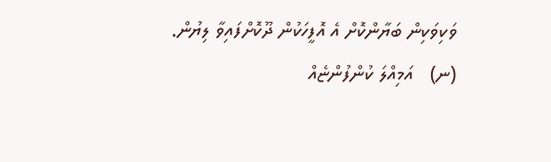ވަކިވަކިން ބަޔާންކޮށް އެ އޮފީހަކުން ދޫކޮށްފައިވާ ލިޔުން.
(ނ)   އަމިއްލަ ކުންފުންޏެއް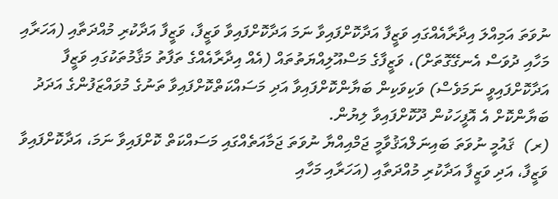ނުވަތަ އަމިއްލަ އިދާރާއެއްގައި ވަޒީފާ އަދާކޮށްފައިވާ ނަމަ އަދާކޮށްފައިވާ ވަޒީފާ، ވަޒީފާ އަދާކުރި މުއްދަތާއި (އަހަރާއި މަހާއި ދުވަސް އެނގޭގޮތަށް)، ވަޒީފާގެ މަސްއޫލިއްޔަތުތައް (އެއް އިދާރާއެއްގެ ތަފާތު މަޤާމުތަކުގައި ވަޒީފާ އަދާކޮށްފައިވީ ނަމަވެސް) ވަކިވަކިން ބަޔާންކޮށްފައިވާ އަދި މަސައްކަތްކޮށްފައިވާ ތަނުގެ މުވައްޒަފުންގެ އަދަދު ބަޔާންކޮށް އެ އޮފީހަކުން ދޫކޮށްފައިވާ ލިޔުން.
(ރ)  ޤައުމީ ނުވަތަ ބައިނަލްއަޤުވާމީ ޖަމްއިއްޔާ ނުވަތަ ޖަމާއަތެއްގައި މަސައްކަތް ކޮށްފައިވާ ނަމަ، އަދާކޮށްފައިވާ ވަޒީފާ، އަދި ވަޒީފާ އަދާކުރި މުއްދަތާއި (އަހަރާއި މަހާއި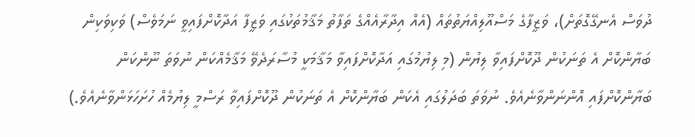ދުވަސް އެނގޭގޮތަށް)، ވަޒީފާގެ މަސްއޫލިއްޔަތުތައް (އެއް އިދާރާއެއްގެ ތަފާތު މަޤާމުތަކުގައި ވަޒީފާ އަދާކޮށްފައިވީ ނަމަވެސް) ވަކިވަކިން ބަޔާންކޮށް އެ ތަނަކުން ދޫކޮށްފައިވާ ލިޔުން (މި ލިޔުމުގައި އަދާކޮށްފައިވާ މަޤާމަކީ މުސާރަދެވޭ މަޤާމެއްކަން ނުވަތަ ނޫންކަން ބަޔާންކޮށްފައި އޮންނަންވާނެއެވެ. ނުވަތަ ބަދަލުގައި އެކަން ބަޔާންކޮށް އެ ތަނަކުން ދޫކޮށްފައިވާ ރަސްމީ ލިޔުމެއް ހުށަހަޅަންވާނެއެވެ.)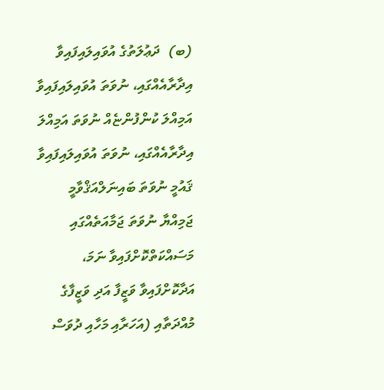(ބ)  ދަޢުލަތުގެ އުވައިލައިފައިވާ އިދާރާއެއްގައި، ނުވަތަ އުވައިލައިފައިވާ އަމިއްލަ ކުންފުންޏެއް ނުވަތަ އަމިއްލަ އިދާރާއެއްގައި، ނުވަތަ އުވައިލައިފައިވާ ޤައުމީ ނުވަތަ ބައިނަލްއަޤްވާމީ ޖަމިއްޔާ ނުވަތަ ޖަމާއަތެއްގައި މަސައްކަތްކޮށްފައިވާ ނަމަ، އަދާކޮށްފައިވާ ވަޒީފާ އަދި ވަޒީފާގެ މުއްދަތާއި (އަހަރާއި މަހާއި ދުވަސް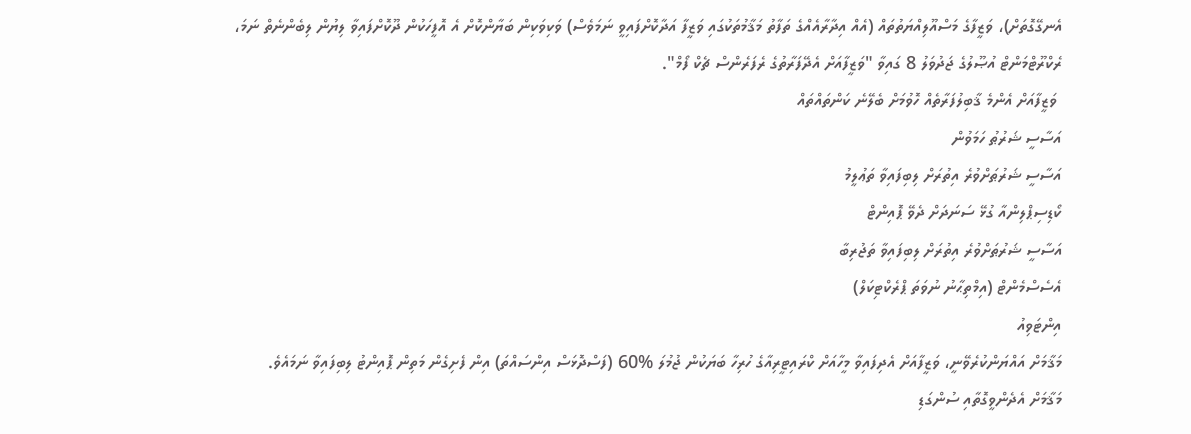އެނގޭގޮތަށް)، ވަޒީފާގެ މަސްއޫލިއްޔަތުތައް (އެއް އިދާރާއެއްގެ ތަފާތު މަޤާމުތަކުގައި ވަޒީފާ އަދާކޮށްފައިވީ ނަމަވެސް) ވަކިވަކިން ބަޔާންކޮށް އެ އޮފީހަކުން ދޫކޮށްފައިވާ ލިޔުން ލިބެންނެތް ނަމަ، ރެކްރޫޓްމަންޓް އުޞޫލުގެ ޖަދުވަލު 8 ގައިވާ "ވަޒީފާއަށް އެދޭފަރާތުގެ ރެފަރެންސް ޗެކް ފޯމް".
 ވަޒީފާއަށް އެންމެ ޤާބިލުފަރާތެއް ހޮވުމަށް ބެލޭނެ ކަންތައްތައް
އަސާސީ ޝަރުޠު ހަމަވުން
އަސާސީ ޝަރުޠަށްވުރެ އިތުރަށް ލިބިފައިވާ ތަޢުލީމު
ކޯޑިސިޕްލިންއާ ގުޅޭ ސަނަދަށް ދެވޭ ޕޮއިންޓް
އަސާސީ ޝަރުޠަށްވުރެ އިތުރަށް ލިބިފައިވާ ތަޖުރިބާ
އެސެސްމެންޓް (އިމްތިޙާނު ނުވަތަ ޕްރެކްޓިކަލް)
އިންޓަވިއު
މަޤާމަށް އައްޔަންކުރެވޭނީ، ވަޒީފާއަށް އެދިފައިވާ މީހާއަށް ކްރައިޓީރިއާގެ ހުރިހާ ބަޔަކުން ޖުމުލަ %60 (ފަސްދޮޅަސް އިންސައްތަ) އިން ފެށިގެން މަތިން ޕޮއިންޓު ލިބިފައިވާ ނަމައެވެ.
މަޤާމަށް އެދެންވީގޮތާއި ސުންގަޑި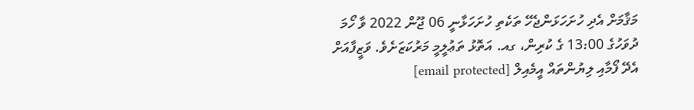މަޤާމަށް އެދި ހުށަހަޅަންޖެހޭ ތަކެތި ހުށަހަޅާނީ 06 ޖޫން 2022 ވާ ހޯމަ ދުވަހުގެ 13:00 ގެ ކުރިން، ގއ. އަތޮޅު ތަޢުލީމީ މަރުކަޒަށެވެ. ވަޒީފާއަށް އެދޭ ފޯމާއި ލިޔުންތައް އީމެއިލް [email protected]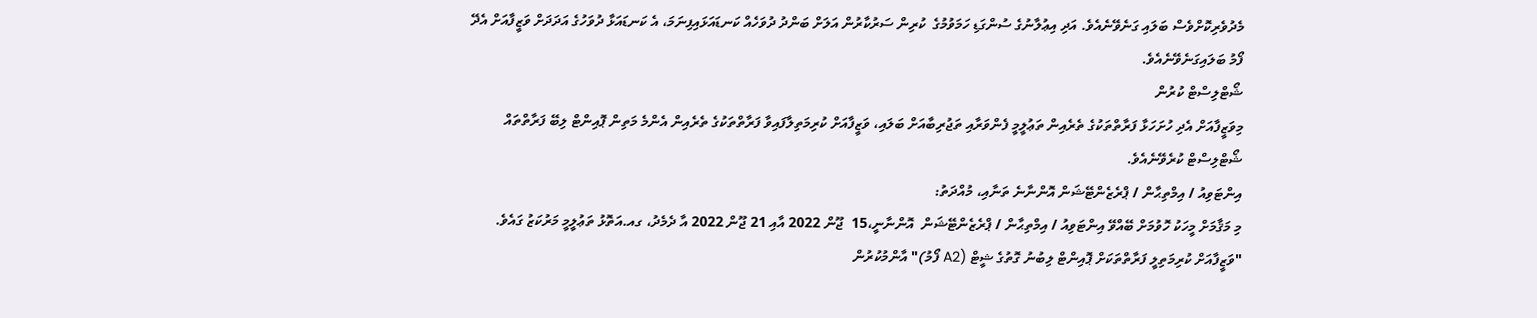މެދުވެރިކޮށްވެސް ބަލައި ގަނެވޭނެއެވެ. އަދި އިޢުލާނުގެ ސުންގަޑި ހަމަވުމުގެ  ކުރިން ސަރުކާރުން އަލަށް ބަންދު ދުވަހެއް ކަނޑައަޅައިފިނަމަ، އެ ކަނޑައަޅާ ދުވަހުގެ އަދަދަށް ވަޒީފާއަށް އެދޭ ފޯމު ބަލައިގަނެވޭނެއެވެ.
ޝޯޓްލިސްޓް ކުރުން
މިވަޒީފާއަށް އެދި ހުށަހަޅާ ފަރާތްތަކުގެ ތެރެއިން ތަޢުލީމީ ފެންވަރާއި ތަޖުރިބާއަށް ބަލައި، ވަޒީފާއަށް ކުރިމަތިލާފައިވާ ފަރާތްތަކުގެ ތެރެއިން އެންމެ މަތިން ޕޮއިންޓް ލިބޭ ފަރާތްތައް ޝޯޓްލިސްޓް ކުރެވޭނެއެވެ.
އިންޓަވިއު / އިމްތިޙާން / ޕްރެޒެންޓޭޝަން އޮންނާނެ ތަނާއި، މުއްދަތު:
މި މަޤާމަށް މީހަކު ހޮވުމަށް ބޭއްވޭ އިންޓަވިއު / އިމްތިޙާން / ޕްރެޒެންޓޭޝަން  އޮންނާނީ،15  ޖޫން 2022 އާއި 21 ޖޫން 2022 އާ ދެމެދު، ގއ.އަތޮޅު ތަޢުލީމީ މަރުކަޒު ގައެވެ.
"ވަޒީފާއަށް ކުރިމަތިލީ ފަރާތްތަކަށް ޕޮއިންޓް ލިބުނު ގޮތުގެ ޝީޓް (A2 ފޯމު)" އާންމުކުރުން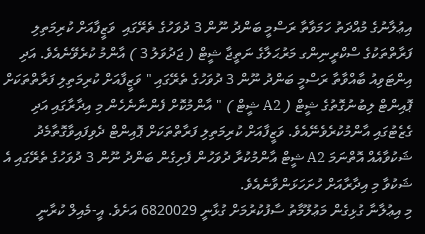އިޢުލާނުގެ މުއްދަތު ހަމަވާތާ ރަސްމީ ބަންދު ނޫން 3 ދުވަހުގެ ތެރޭގައި  ވަޒީފާއަށް ކުރިމަތިލި ފަރާތްތަކުގެ ސްކްރީނިންގ މަރުޙަލާގެ ނަތީޖާ ޝީޓް ( ޖަދުވަލު 3 ) އާންމު ކުރެވޭނެއެވެ. އަދި އިންޓަވިއު ބާއްވާތާ ރަސްމީ ބަންދު ނޫން 3 ދުވަހުގެ ތެރޭގައި " ވަޒީފާއަށް ކުރިމަތިލި ފަރާތްތަކަށް ޕޮއިންޓް ލިބުނުގޮތުގެ ޝީޓް ( A2 ޝީޓް ) " އާންމުކޮށް ފެންނާނެހެން މި އިދާރާގައި އަދި ގެޒެޓުގައި އާންމުކުރެވެނޭއެވެ. ވަޒީފާއަށް ކުރިމަތިލި ފަރާތްތަކަށް ޕޮއިންޓް ދެވިފައިވާގޮތާމެދު ޝަކުވާއެއް އޮތްނަމަ A2 ޝީޓް އާންމުކުރާ ދުވަހުން ފެށިގެން ބަންދު ނޫން 3 ދުވަހުގެ ތެރޭގައި އެ ޝަކުވާ މި އިދާރާއަށް ހުށަހަޅަންވާނެއެވެ.
މި އިޢުލާނާ ގުޅިގެން މަޢުލޫމާތު ސާފުކުރުމަށް ގުޅާނީ 6820029 އަށެވެ. އީ-މެއިލް ކުރާނީ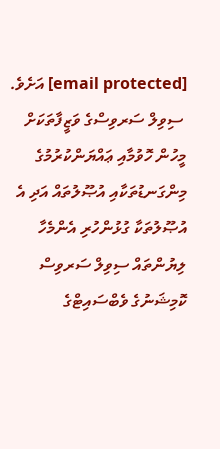[email protected] އަށެވެ.
 ސިވިލް ސަރވިސްގެ ވަޒީފާތަކަށް މީހުން ހޮވުމާއި ޢައްޔަންކުރުމުގެ މިންގަނޑުތަކާއި އުޞޫލުތައް އަދި އެ އުޞޫލުތަކާ ގުޅުންހުރި އެންމެހާ    ލިޔުންތައް ސިވިލް ސަރވިސް ކޮމިޝަނުގެ ވެބްސައިޓްގެ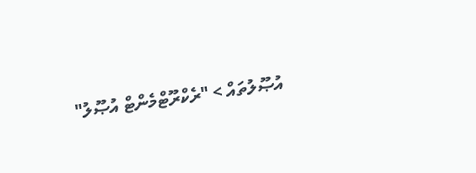އުޞޫލުތައް > "ރެކްރޫޓްމެންޓް އުޞޫލު"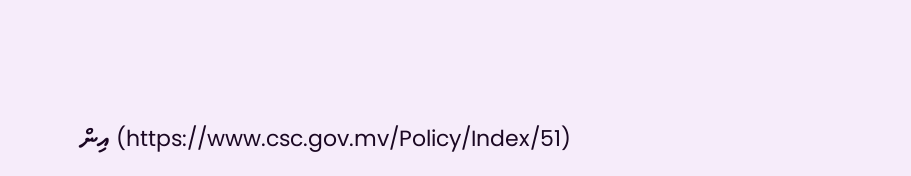(https://www.csc.gov.mv/Policy/Index/51) އިން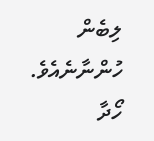ލިބެން ހުންނާނެއެވެ.
ހޯދާ